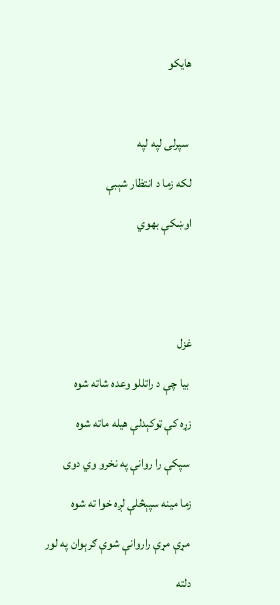هایکو



 سپرلی لپه لپه

لکه زما د انتظار شېبې

اوښکې بهوي





غزل

 بیا چې د راتللو وعده شاته شوه

زړه کې ټوکېدلې هیله ماته شوه

 سپکې را روانې په نخرو وي دوی

زما مینه سپېڅلې لږه خوا ته شوه

 مړې مړې راروانې شوې ګرېوان په لور

دلته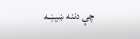چې دننه ښیښه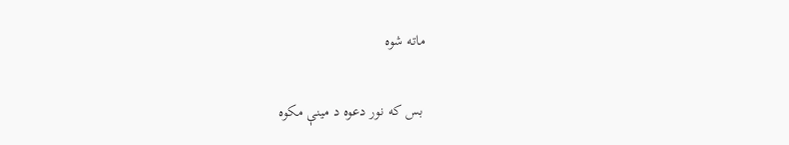ماته شوه

 بس که نور دعوه د مینې مکوه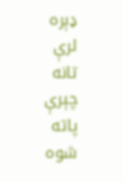ډېره لرې تانه چېرې پاته شوه